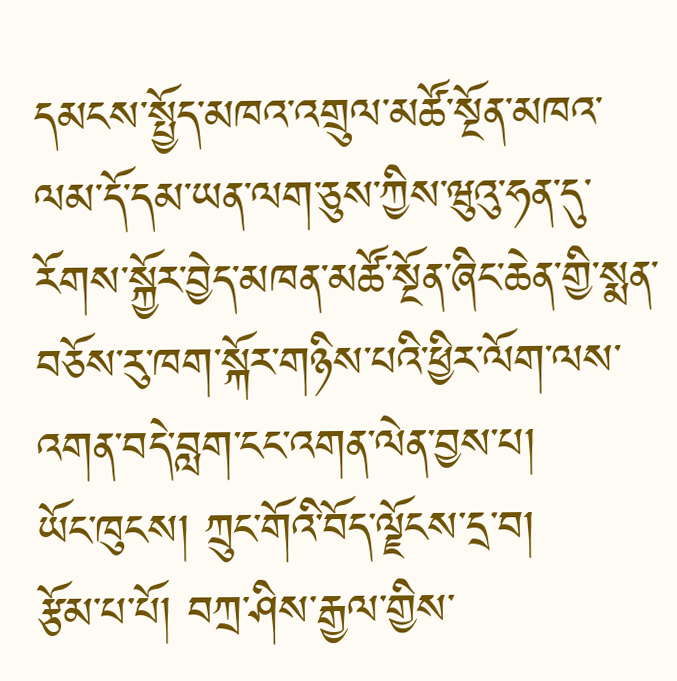དམངས་སྤྱོད་མཁའ་འགྲུལ་མཚོ་སྔོན་མཁའ་ལམ་དོ་དམ་ཡན་ལག་ཅུས་ཀྱིས་ཝུའུ་ཧན་དུ་རོགས་སྐྱོར་བྱེད་མཁན་མཚོ་སྔོན་ཞིང་ཆེན་གྱི་སྨན་བཅོས་རུ་ཁག་སྐོར་གཉིས་པའི་ཕྱིར་ལོག་ལས་འགན་བདེ་བླག་ངང་འགན་ལེན་བྱས་པ།
ཡོང་ཁུངས། ཀྲུང་གོའི་བོད་ལྗོངས་དྲ་བ།
རྩོམ་པ་པོ། བཀྲ་ཤིས་རྒྱལ་གྱིས་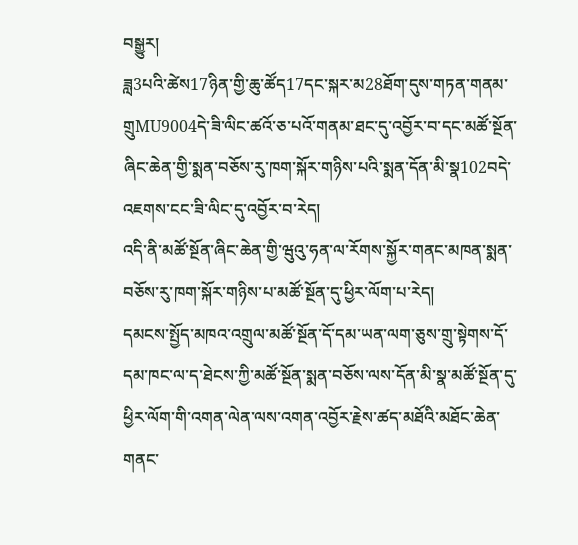བསྒྱུར།
ཟླ3པའི་ཚེས17ཉིན་གྱི་ཆུ་ཚོད17དང་སྐར་མ28ཐོག་དུས་གཏན་གནམ་གྲུMU9004དེ་ཟི་ལིང་ཚའོ་ཅ་པའོ་གནམ་ཐང་དུ་འབྱོར་བ་དང་མཚོ་སྔོན་ཞིང་ཆེན་གྱི་སྨན་བཅོས་རུ་ཁག་སྐོར་གཉིས་པའི་སྨན་དོན་མི་སྣ102བདེ་འཇགས་ངང་ཟི་ལིང་དུ་འབྱོར་བ་རེད།
འདི་ནི་མཚོ་སྔོན་ཞིང་ཆེན་གྱི་ཝུའུ་ཧན་ལ་རོགས་སྐྱོར་གནང་མཁན་སྨན་བཅོས་རུ་ཁག་སྐོར་གཉིས་པ་མཚོ་སྔོན་དུ་ཕྱིར་ལོག་པ་རེད།
དམངས་སྤྱོད་མཁའ་འགྲུལ་མཚོ་སྔོན་དོ་དམ་ཡན་ལག་ཅུས་གྲུ་སྟེགས་དོ་དམ་ཁང་ལ་ད་ཐེངས་ཀྱི་མཚོ་སྔོན་སྨན་བཅོས་ལས་དོན་མི་སྣ་མཚོ་སྔོན་དུ་ཕྱིར་ལོག་གི་འགན་ལེན་ལས་འགན་འབྱོར་རྗེས་ཚད་མཐོའི་མཐོང་ཆེན་གནང་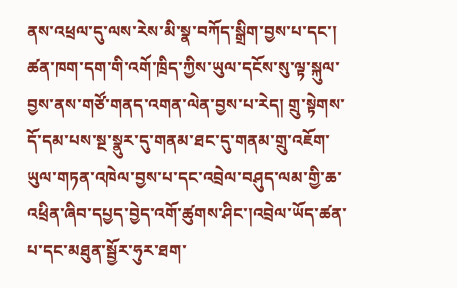ནས་འཕྲལ་དུ་ལས་རེས་མི་སྣ་བཀོད་སྒྲིག་བྱས་པ་དང་། ཚན་ཁག་དག་གི་འགོ་ཁྲིད་ཀྱིས་ཡུལ་དངོས་སུ་ལྟ་སྐུལ་བྱས་ནས་གཙོ་གནད་འགན་ལེན་བྱས་པ་རེད། གྲུ་སྟེགས་དོ་དམ་པས་སྔ་སྣུར་དུ་གནམ་ཐང་དུ་གནམ་གྲུ་འཇོག་ཡུལ་གཏན་འཁེལ་བྱས་པ་དང་འབྲེལ་བཤུད་ལམ་གྱི་ཆ་འཕྲིན་ཞིབ་དཔྱད་བྱེད་འགོ་ཚུགས་ཤིང་།འབྲེལ་ཡོད་ཚན་པ་དང་མཐུན་སྦྱོར་ཧུར་ཐག་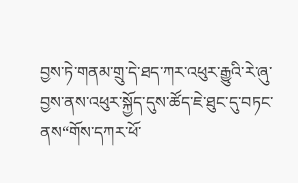བྱས་ཏེ་གནམ་གྲུ་དེ་ཐད་ཀར་འཕུར་རྒྱུའི་རེ་ཞུ་བྱས་ནས་འཕུར་སྐྱོད་དུས་ཚོད་ཇེ་ཐུང་དུ་བཏང་ནས“གོས་དཀར་ཕོ་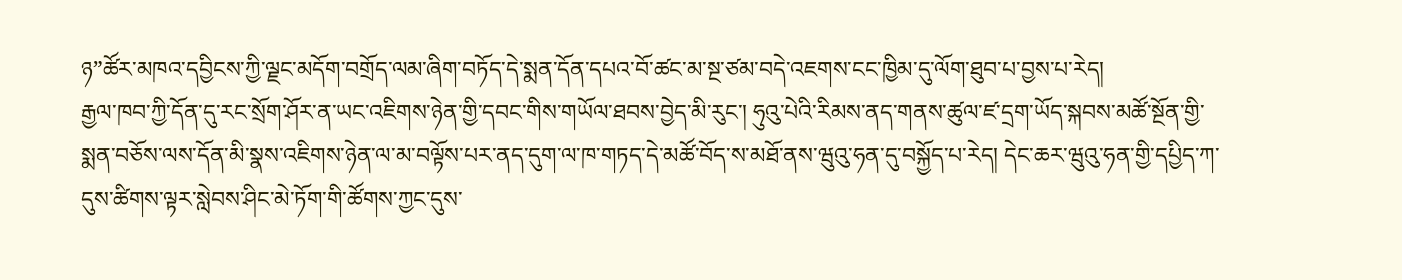ཉ”ཚོར་མཁའ་དབྱིངས་ཀྱི་ལྗང་མདོག་བགྲོད་ལམ་ཞིག་བཏོད་དེ་སྨན་དོན་དཔའ་བོ་ཚང་མ་སྔ་ཙམ་བདེ་འཇགས་ངང་ཁྱིམ་དུ་ལོག་ཐུབ་པ་བྱས་པ་རེད།
རྒྱལ་ཁབ་ཀྱི་དོན་དུ་རང་སྲོག་ཤོར་ན་ཡང་འཇིགས་ཉེན་གྱི་དབང་གིས་གཡོལ་ཐབས་བྱེད་མི་རུང་། ཧུའུ་པེའི་རིམས་ནད་གནས་ཚུལ་ཛ་དྲག་ཡོད་སྐབས་མཚོ་སྔོན་གྱི་སྨན་བཅོས་ལས་དོན་མི་སྣས་འཇིགས་ཉེན་ལ་མ་བལྟོས་པར་ནད་དུག་ལ་ཁ་གཏད་དེ་མཚོ་བོད་ས་མཐོ་ནས་ཝུའུ་ཧན་དུ་བསྐྱོད་པ་རེད། དེང་ཆར་ཝུའུ་ཧན་གྱི་དཔྱིད་ཀ་དུས་ཚིགས་ལྟར་སླེབས་ཤིང་མེ་ཏོག་གི་ཚོགས་ཀྱང་དུས་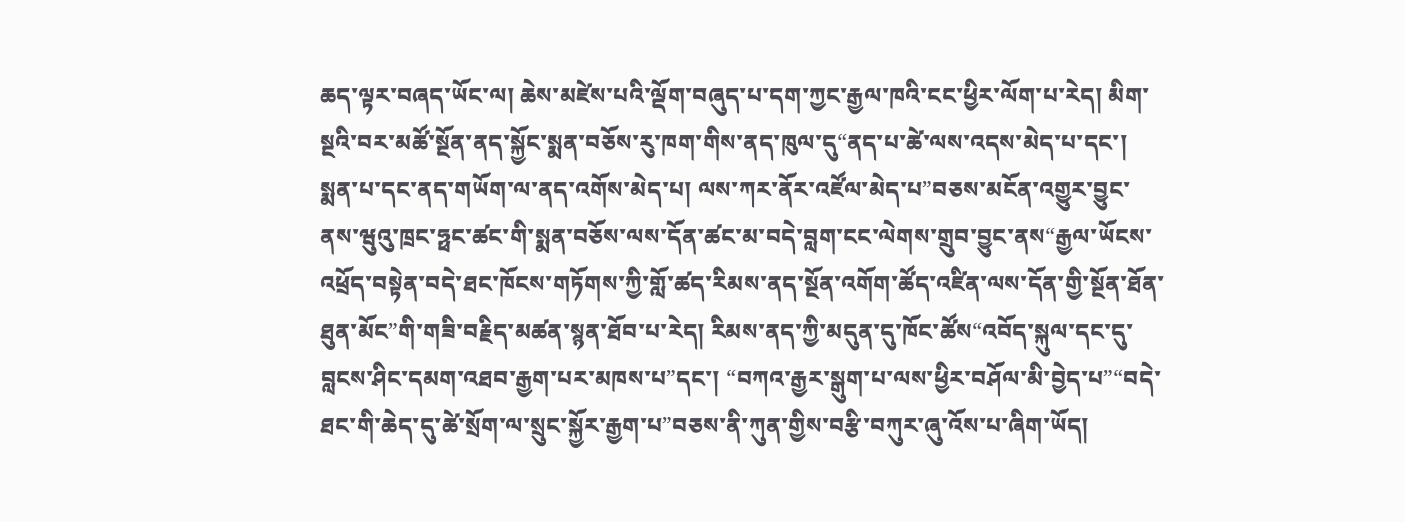ཆད་ལྟར་བཞད་ཡོང་ལ། ཆེས་མཛེས་པའི་ལྡོག་བཞུད་པ་དག་ཀྱང་རྒྱལ་ཁའི་ངང་ཕྱིར་ལོག་པ་རེད། མིག་སྔའི་བར་མཚོ་སྔོན་ནད་སྐྱོང་སྨན་བཅོས་རུ་ཁག་གིས་ནད་ཁུལ་དུ“ནད་པ་ཚེ་ལས་འདས་མེད་པ་དང་། སྨན་པ་དང་ནད་གཡོག་ལ་ནད་འགོས་མེད་པ། ལས་ཀར་ནོར་འཛོལ་མེད་པ”བཅས་མངོན་འགྱུར་བྱུང་ནས་ཝུའུ་ཁྲང་ཧྥང་ཚང་གི་སྨན་བཅོས་ལས་དོན་ཚང་མ་བདེ་བླག་ངང་ལེགས་གྲུབ་བྱུང་ནས“རྒྱལ་ཡོངས་འཕྲོད་བསྟེན་བདེ་ཐང་ཁོངས་གཏོགས་ཀྱི་གློ་ཚད་རིམས་ནད་སྔོན་འགོག་ཚོད་འཛིན་ལས་དོན་གྱི་སྔོན་ཐོན་ཐུན་མོང”གི་གཟི་བརྗིད་མཚན་སྙན་ཐོབ་པ་རེད། རིམས་ནད་ཀྱི་མདུན་དུ་ཁོང་ཚོས“འབོད་སྐུལ་དང་དུ་བླངས་ཤིང་དམག་འཐབ་རྒྱག་པར་མཁས་པ”དང་། “བཀའ་རྒྱར་སྒུག་པ་ལས་ཕྱིར་བཤོལ་མི་བྱེད་པ”“བདེ་ཐང་གི་ཆེད་དུ་ཚེ་སྲོག་ལ་སྲུང་སྐྱོར་རྒྱག་པ”བཅས་ནི་ཀུན་གྱིས་བརྩི་བཀུར་ཞུ་འོས་པ་ཞིག་ཡོད།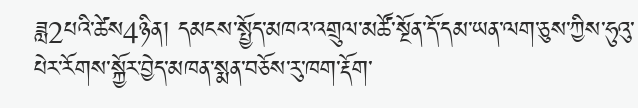ཟླ2པའི་ཚེས4ཉིན། དམངས་སྤྱོད་མཁའ་འགྲུལ་མཚོ་སྔོན་དོ་དམ་ཡན་ལག་ཅུས་ཀྱིས་ཧུའུ་པེར་རོགས་སྐྱོར་བྱེད་མཁན་སྨན་བཅོས་རུ་ཁག་རྡོག་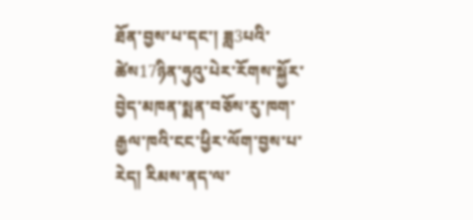ཐོན་བྱས་པ་དང་། ཟླ3པའི་ཚེས17ཉིན་ཧུའུ་པེར་རོགས་སྐྱོར་བྱེད་མཁན་སྨན་བཅོས་རུ་ཁག་རྒྱལ་ཁའི་ངང་ཕྱིར་ལོག་བྱས་པ་རེད། རིམས་ནད་ལ་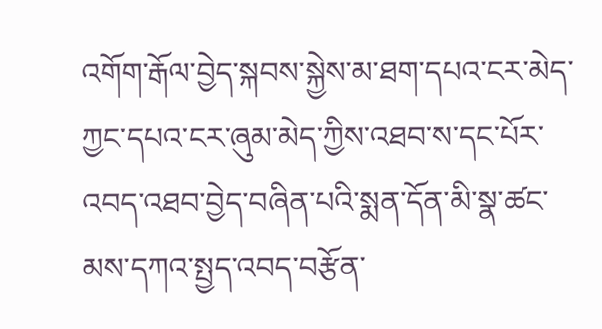འགོག་རྒོལ་བྱེད་སྐབས་སྐྱེས་མ་ཐག་དཔའ་ངར་མེད་ཀྱང་དཔའ་ངར་ཞུམ་མེད་ཀྱིས་འཐབ་ས་དང་པོར་འབད་འཐབ་བྱེད་བཞིན་པའི་སྨན་དོན་མི་སྣ་ཚང་མས་དཀའ་སྤྱད་འབད་བརྩོན་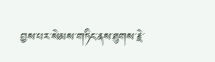བྱས་པར་སེམས་གཏིང་ནས་ཐུགས་རྗེ་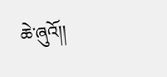ཆེ་ཞུའོ།།